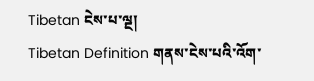Tibetan ངེས་པ་ལྔ།
Tibetan Definition གནས་ངེས་པའི་འོག་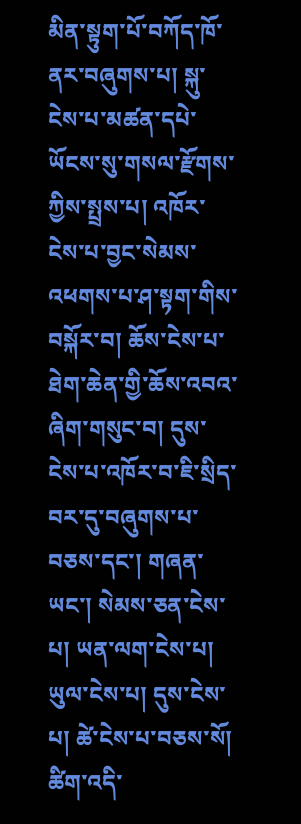མིན་སྟུག་པོ་བཀོད་ཁོ་ནར་བཞུགས་པ། སྐུ་ངེས་པ་མཚན་དཔེ་ཡོངས་སུ་གསལ་རྫོགས་ཀྱིས་སྤྲས་པ། འཁོར་ངེས་པ་བྱང་སེམས་འཕགས་པ་ཤ་སྟག་གིས་བསྐོར་བ། ཆོས་ངེས་པ་ཐེག་ཆེན་གྱི་ཆོས་འབའ་ཞིག་གསུང་བ། དུས་ངེས་པ་འཁོར་བ་ཇི་སྲིད་བར་དུ་བཞུགས་པ་བཅས་དང་། གཞན་ཡང་། སེམས་ཅན་ངེས་པ། ཡན་ལག་ངེས་པ། ཡུལ་ངེས་པ། དུས་ངེས་པ། ཚེ་ངེས་པ་བཅས་སོ། ཚིག་འདི་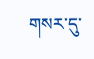གསར་དུ་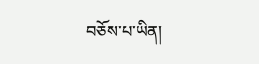བཅོས་པ་ཡིན།